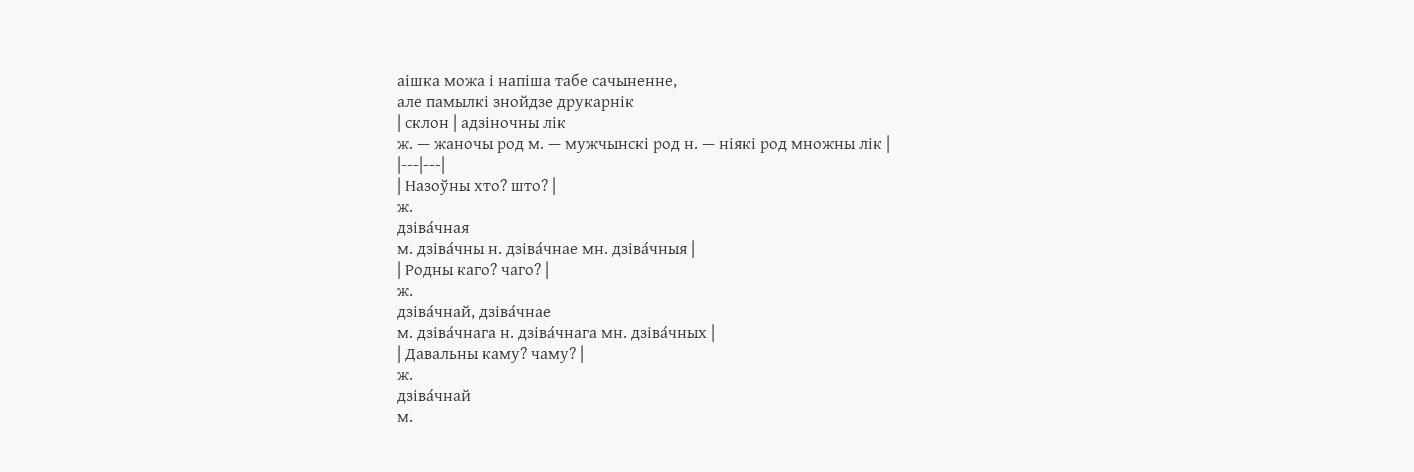аішка можа і напіша табе сачыненне,
але памылкі знойдзе друкарнік
| склон | адзіночны лік
ж. — жаночы род м. — мужчынскі род н. — ніякі род множны лік |
|---|---|
| Назоўны хто? што? |
ж.
дзіва́чная
м. дзіва́чны н. дзіва́чнае мн. дзіва́чныя |
| Родны каго? чаго? |
ж.
дзіва́чнай, дзіва́чнае
м. дзіва́чнага н. дзіва́чнага мн. дзіва́чных |
| Давальны каму? чаму? |
ж.
дзіва́чнай
м.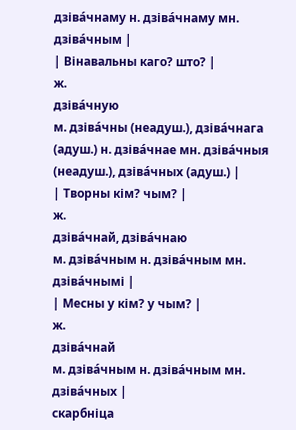дзіва́чнаму н. дзіва́чнаму мн. дзіва́чным |
| Вінавальны каго? што? |
ж.
дзіва́чную
м. дзіва́чны (неадуш.), дзіва́чнага (адуш.) н. дзіва́чнае мн. дзіва́чныя (неадуш.), дзіва́чных (адуш.) |
| Творны кім? чым? |
ж.
дзіва́чнай, дзіва́чнаю
м. дзіва́чным н. дзіва́чным мн. дзіва́чнымі |
| Месны у кім? у чым? |
ж.
дзіва́чнай
м. дзіва́чным н. дзіва́чным мн. дзіва́чных |
скарбніца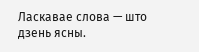Ласкавае слова — што дзень ясны.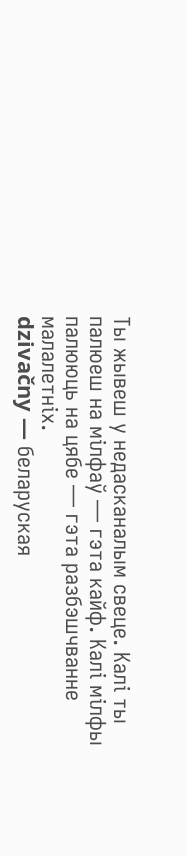Ты жывеш у недасканалым свеце. Калі ты палюеш на мілфаў — гэта кайф. Калі мілфы палююць на цябе — гэта разбэшчванне малалетніх.
dzivačny — беларуская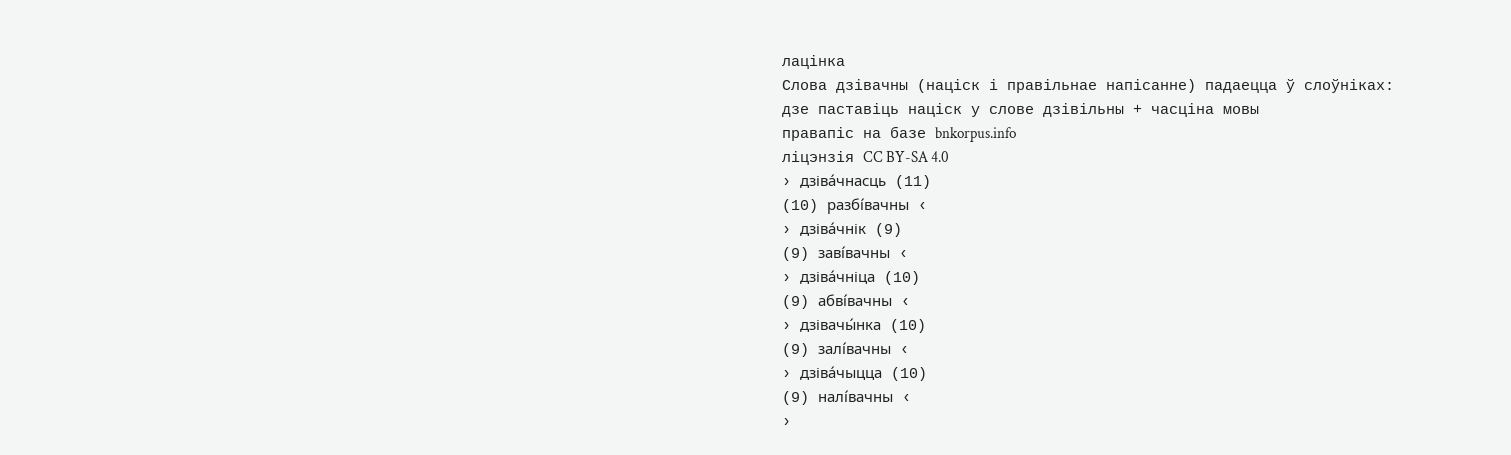лацінка
Слова дзівачны (націск і правільнае напісанне) падаецца ў слоўніках:
дзе паставіць націск у слове дзівільны + часціна мовы
правапіс на базе bnkorpus.info
ліцэнзія CC BY-SA 4.0
› дзіва́чнасць (11)
(10) разбі́вачны ‹
› дзіва́чнік (9)
(9) заві́вачны ‹
› дзіва́чніца (10)
(9) абві́вачны ‹
› дзівачы́нка (10)
(9) залі́вачны ‹
› дзіва́чыцца (10)
(9) налі́вачны ‹
›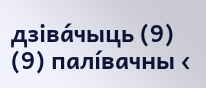дзіва́чыць (9)
(9) палі́вачны ‹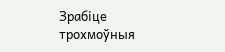Зрабіце трохмоўныя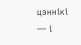цэннікі — і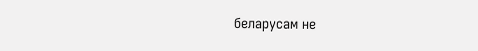беларусам не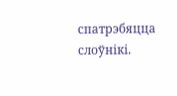спатрэбяцца слоўнікі.